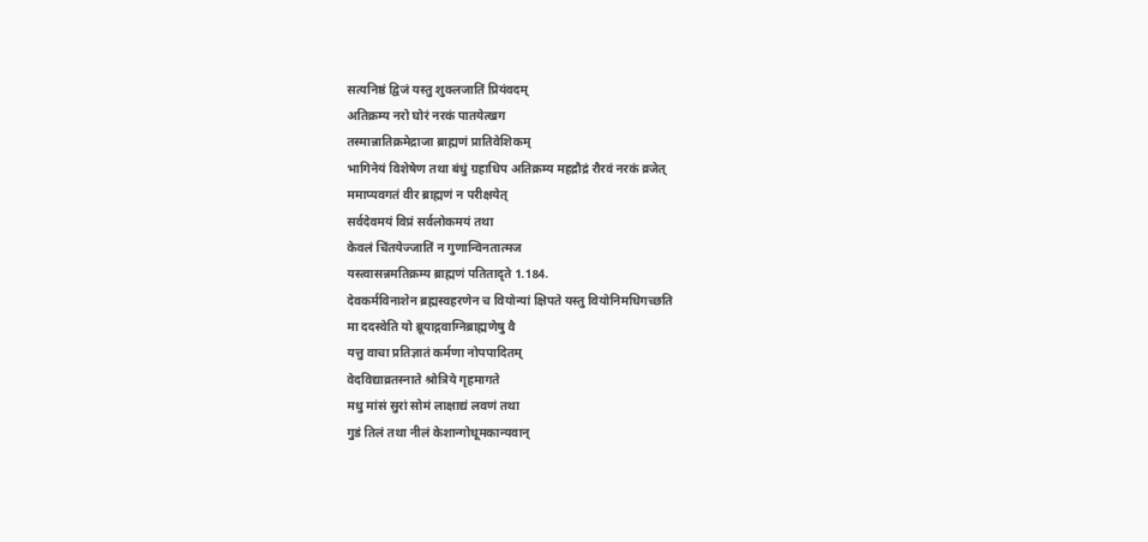सत्यनिष्ठं द्विजं यस्तु शुक्लजातिं प्रियंवदम्
अतिक्रम्य नरो घोरं नरकं पातयेत्खग
तस्मान्नातिक्रमेद्राजा ब्राह्मणं प्रातिवेशिकम्
भागिनेयं विशेषेण तथा बंधुं ग्रहाधिप अतिक्रम्य महद्रौद्रं रौरवं नरकं व्रजेत्
ममाप्यवगतं वीर ब्राह्मणं न परीक्षयेत्
सर्वदेवमयं विप्रं सर्वलोकमयं तथा
केवलं चिंतयेज्जातिं न गुणान्विनतात्मज
यस्त्वासन्नमतिक्रम्य ब्राह्मणं पतितादृते 1.184.
देवकर्मविनाशेन ब्रह्मस्वहरणेन च वियोन्यां क्षिपते यस्तु वियोनिमधिगच्छति
मा ददस्वेति यो ब्रूयाद्गवाग्निब्राह्मणेषु वै
यत्तु वाचा प्रतिज्ञातं कर्मणा नोपपादितम्
वेदविद्याव्रतस्नाते श्रोत्रिये गृहमागते
मधु मांसं सुरां सोमं लाक्षाद्यं लवणं तथा
गुडं तिलं तथा नीलं केशान्गोधूमकान्यवान्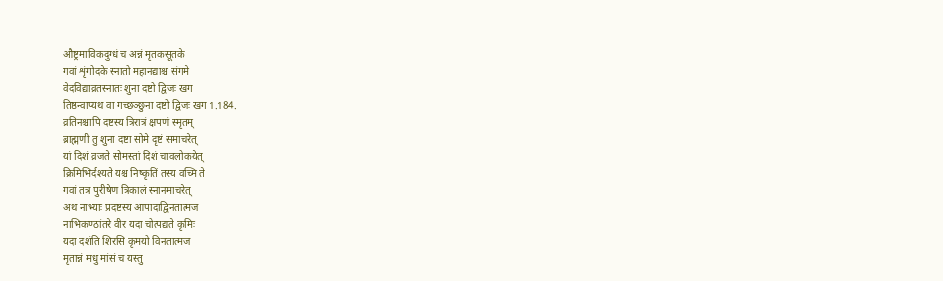औष्ट्रमाविकदुग्धं च अन्नं मृतकसूतके
गवां शृंगोदके स्नातो महानद्याश्च संगमे
वेदविद्याव्रतस्नातः शुना दष्टो द्विजः खग
तिष्ठन्वाप्यथ वा गच्छञ्छुना दष्टो द्विजः खग 1.184.
व्रतिनश्चापि दष्टस्य त्रिरात्रं क्षपणं स्मृतम्
ब्राह्मणी तु शुना दष्टा सोमे दृष्टं समाचरेत्
यां दिशं व्रजते सोमस्तां दिशं चावलोकयेत्
क्रिमिभिर्दश्यते यश्च निष्कृतिं तस्य वच्मि ते
गवां तत्र पुरीषेण त्रिकालं स्नानमाचरेत्
अथ नाभ्याः प्रदष्टस्य आपादाद्विनतात्मज
नाभिकण्ठांतरे वीर यदा चोत्पद्यते कृमिः
यदा दशंति शिरसि कृमयो विनतात्मज
मृतान्नं मधु मांसं च यस्तु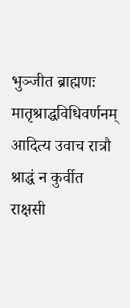भुञ्जीत ब्राह्मणः
मातृश्राद्धविधिवर्णनम् आदित्य उवाच रात्रौ श्राद्धं न कुर्वीत राक्षसी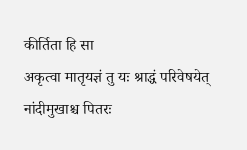कीर्तिता हि सा
अकृत्वा मातृयज्ञं तु यः श्राद्धं परिवेषयेत्
नांदीमुखाश्च पितरः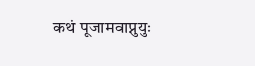कथं पूजामवाप्नुयुः